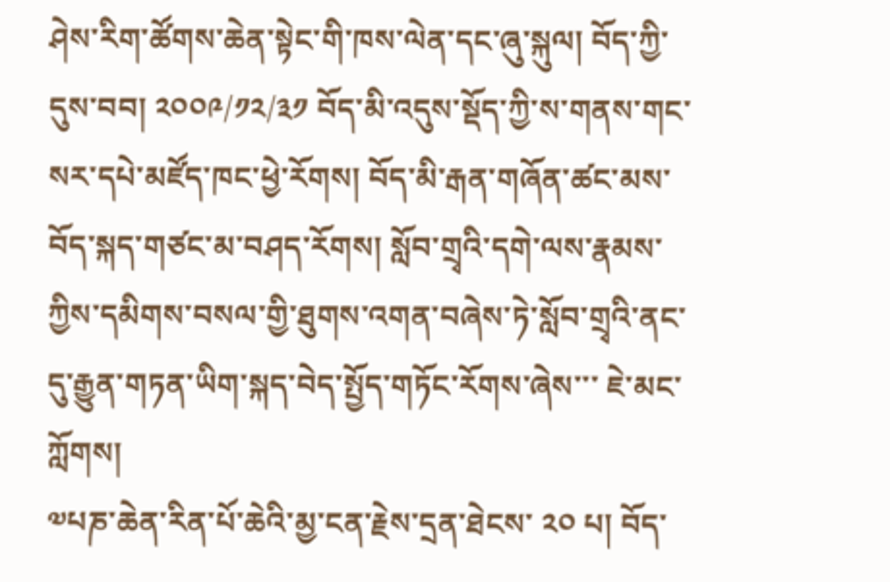ཤེས་རིག་ཚོགས་ཆེན་སྟེང་གི་ཁས་ལེན་དང་ཞུ་སྐུལ། བོད་ཀྱི་དུས་བབ། ༢༠༠༩/༡༢/༣༡ བོད་མི་འདུས་སྡོད་ཀྱི་ས་གནས་གང་སར་དཔེ་མཛོད་ཁང་ཕྱེ་རོགས། བོད་མི་རྒན་གཞོན་ཚང་མས་བོད་སྐད་གཙང་མ་བཤད་རོགས། སློབ་གྲྭའི་དགེ་ལས་རྣམས་ཀྱིས་དམིགས་བསལ་གྱི་ཐུགས་འགན་བཞེས་ཏེ་སློབ་གྲྭའི་ནང་དུ་རྒྱུན་གཏན་ཡིག་སྐད་བེད་སྤྱོད་གཏོང་རོགས་ཞེས་་་ ཇེ་མང་ཀློགས།
༧པཎ་ཆེན་རིན་པོ་ཆེའི་མྱ་ངན་རྗེས་དྲན་ཐེངས་ ༢༠ པ། བོད་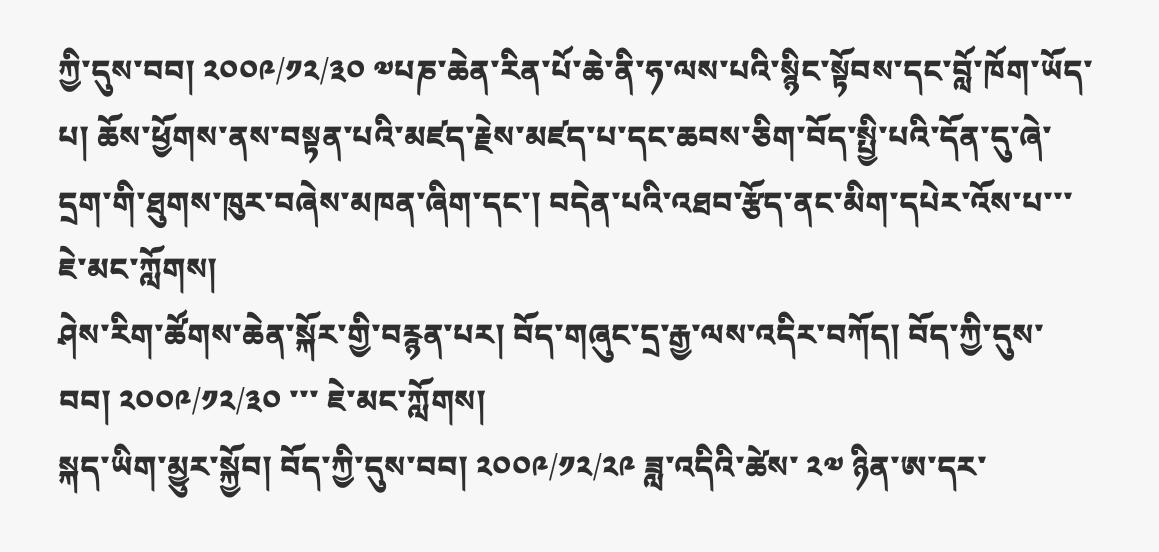ཀྱི་དུས་བབ། ༢༠༠༩/༡༢/༣༠ ༧པཎ་ཆེན་རིན་པོ་ཆེ་ནི་ཧ་ལས་པའི་སྙིང་སྟོབས་དང་བློ་ཁོག་ཡོད་པ། ཆོས་ཕྱོགས་ནས་བསྟན་པའི་མཛད་རྗེས་མཛད་པ་དང་ཆབས་ཅིག་བོད་སྤྱི་པའི་དོན་དུ་ཞེ་དྲག་གི་ཐུགས་ཁུར་བཞེས་མཁན་ཞིག་དང་། བདེན་པའི་འཐབ་རྩོད་ནང་མིག་དཔེར་འོས་པ་་་ ཇེ་མང་ཀློགས།
ཤེས་རིག་ཚོགས་ཆེན་སྐོར་གྱི་བརྙན་པར། བོད་གཞུང་དྲ་རྒྱ་ལས་འདིར་བཀོད། བོད་ཀྱི་དུས་བབ། ༢༠༠༩/༡༢/༣༠ ་་་ ཇེ་མང་ཀློགས།
སྐད་ཡིག་མྱུར་སྐྱོབ། བོད་ཀྱི་དུས་བབ། ༢༠༠༩/༡༢/༢༩ ཟླ་འདིའི་ཚེས་ ༢༧ ཉིན་ཨ་དར་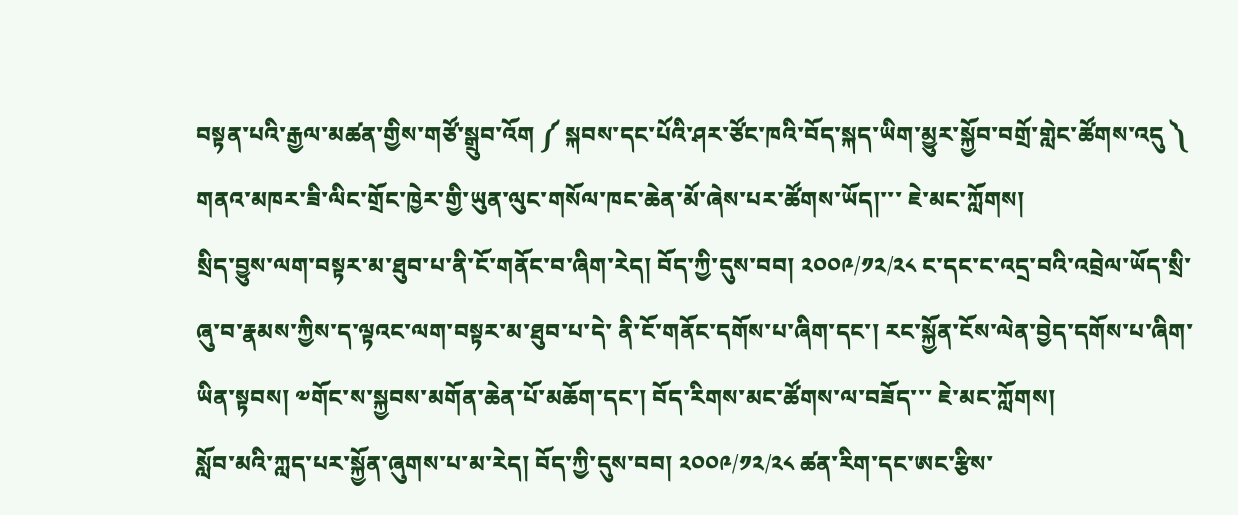བསྟན་པའི་རྒྱལ་མཚན་གྱིས་གཙོ་སྒྲུབ་འོག ༼ སྐབས་དང་པོའི་ཤར་ཙོང་ཁའི་བོད་སྐད་ཡིག་མྱུར་སྐྱོབ་བགྲོ་གླེང་ཚོགས་འདུ ༽ གནའ་མཁར་ཟི་ལིང་གྲོང་ཁྱེར་གྱི་ཡུན་ལུང་གསོལ་ཁང་ཆེན་མོ་ཞེས་པར་ཚོགས་ཡོད།་་་ ཇེ་མང་ཀློགས།
སྲིད་བྱུས་ལག་བསྟར་མ་ཐུབ་པ་ནི་ངོ་གནོང་བ་ཞིག་རེད། བོད་ཀྱི་དུས་བབ། ༢༠༠༩/༡༢/༢༨ ང་དང་ང་འདྲ་བའི་འབྲེལ་ཡོད་སྲི་ཞུ་བ་རྣམས་ཀྱིས་ད་ལྟའང་ལག་བསྟར་མ་ཐུབ་པ་དེ་ ནི་ངོ་གནོང་དགོས་པ་ཞིག་དང་། རང་སྐྱོན་ངོས་ལེན་བྱེད་དགོས་པ་ཞིག་ཡིན་སྟབས། ༧གོང་ས་སྐྱབས་མགོན་ཆེན་པོ་མཆོག་དང་། བོད་རིགས་མང་ཚོགས་ལ་བཟོད་་་ ཇེ་མང་ཀློགས།
སློབ་མའི་ཀླད་པར་སྐྱོན་ཞུགས་པ་མ་རེད། བོད་ཀྱི་དུས་བབ། ༢༠༠༩/༡༢/༢༨ ཚན་རིག་དང་ཨང་རྩིས་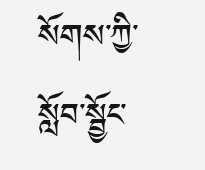སོགས་ཀྱི་སློབ་སྦྱོང་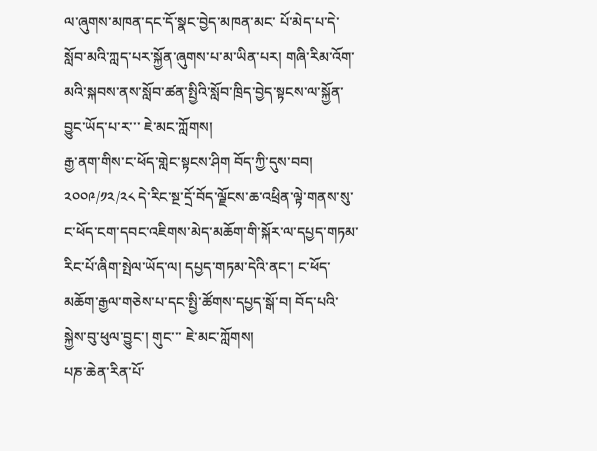ལ་ཞུགས་མཁན་དང་དོ་སྣང་བྱེད་མཁན་མང་ པོ་མེད་པ་དེ་སློབ་མའི་ཀླད་པར་སྐྱོན་ཞུགས་པ་མ་ཡིན་པར། གཞི་རིམ་འོག་མའི་སྐབས་ནས་སློབ་ཚན་སྤྱིའི་སློབ་ཁྲིད་བྱེད་སྟངས་ལ་སྐྱོན་བྱུང་ཡོད་པ་ར་་་ ཇེ་མང་ཀློགས།
རྒྱ་ནག་གིས་ང་ཕོད་གླེང་སྟངས་ཤིག བོད་ཀྱི་དུས་བབ། ༢༠༠༩/༡༢/༢༨ དེ་རིང་སྔ་དྲོ་བོད་ལྗོངས་ཆ་འཕྲིན་ལྟེ་གནས་སུ་ང་ཕོད་ངག་དབང་འཇིགས་མེད་མཆོག་གི་སྐོར་ལ་དཔྱད་གཏམ་རིང་པོ་ཞིག་སྤེལ་ཡོད་ལ། དཔྱད་གཏམ་དེའི་ནང་། ང་ཕོད་མཆོག་རྒྱལ་གཅེས་པ་དང་སྤྱི་ཚོགས་དཔྱད་སྒོ་བ། བོད་པའི་སྐྱེས་བུ་ཕུལ་བྱུང་། གུང་་་ ཇེ་མང་ཀློགས།
པཎ་ཆེན་རིན་པོ་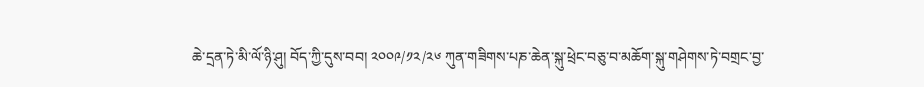ཆེ་དྲན་ཏེ་མི་ལོ་ཉི་ཤུ། བོད་ཀྱི་དུས་བབ། ༢༠༠༩/༡༢/༢༦ ཀུན་གཟིགས་པཎ་ཆེན་སྐུ་ཕྲེང་བཅུ་བ་མཆོག་སྐུ་གཤེགས་ཏེ་བགྲང་བྱ་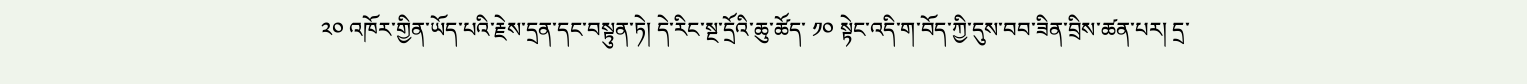༢༠ འཁོར་གྱིན་ཡོད་པའི་རྗེས་དྲན་དང་བསྟུན་ཏེ། དེ་རིང་སྔ་དྲོའི་ཆུ་ཚོད་ ༡༠ སྟེང་འདི་ག་བོད་ཀྱི་དུས་བབ་ཟིན་བྲིས་ཚན་པར། དྲ་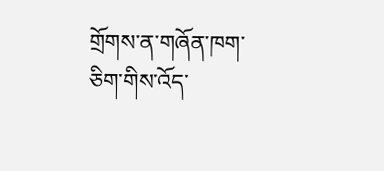གྲོགས་ན་གཞོན་ཁག་ཅིག་གིས་འོད་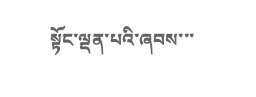སྟོང་ལྡན་པའི་ཞབས་་་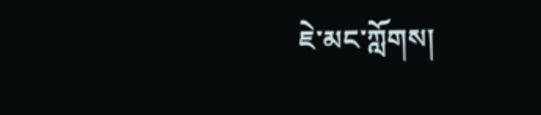ཇེ་མང་ཀློགས།